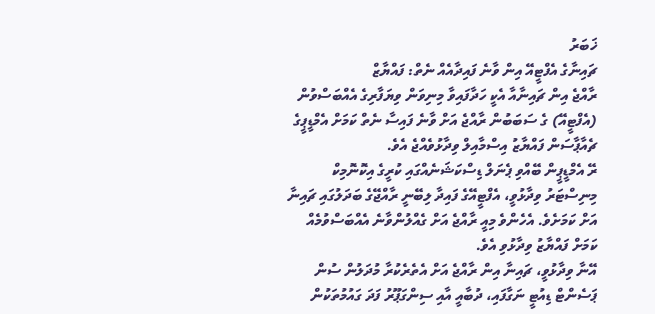ޚަބަރު
ޗައިނާގެ އެފްޓީއޭ އިން ވާނެ ފައިދާއެއް ނެތް: ފައްޔާޒް
ރާއްޖެ އިން ޗައިނާއާ އެކީ ހަދާފައިވާ މިނިވަން ވިޔަފާރިގެ އެއްބަސްވުން (އެފްޓީއޭ) ގެ ސަބަބުން ރާއްޖެ އަށް ވާނެ ފައިސާ ނެތް ކަމަށް އެމްޑީޕީގެ ޗެއާޕާސަން ފައްޔާޒު އިސްމާއިލް ވިދާޅުވެއްޖެ އެވެ.
ރޭ އެމްޑީޕީން ބޭއްވި ޕެނަލް ޑިސްކަޝަނެއްގައި ކުރީގެ އިކޮނޮމިކް މިނިސްޓަރު ވިދާޅުވީ، އެފްޓީއޭގެ ފައިދާ ލިބޭނީ ރާއްޖޭގެ ބަދަލުގައި ޗައިނާ އަށް ކަމަށެވެ. އެހެންވެ މިއީ ރާއްޖެ އަށް ގެއްލުންވާނެ އެއްބަސްވުމެއް ކަމަށް ފައްޔާޒު ވިދާޅުވި އެވެ.
އޭނާ ވިދާޅުވީ، ޗައިނާ އިން ރާއްޖެ އަށް އެތެރެކުރާ މުދަލުން ސުން ޕަސެންޓް ޑިއުޓީ ނަގާފައި، ދުބާއީ އާއި ސިންގަޕޫރު ފަދަ ގައުމުތަކުން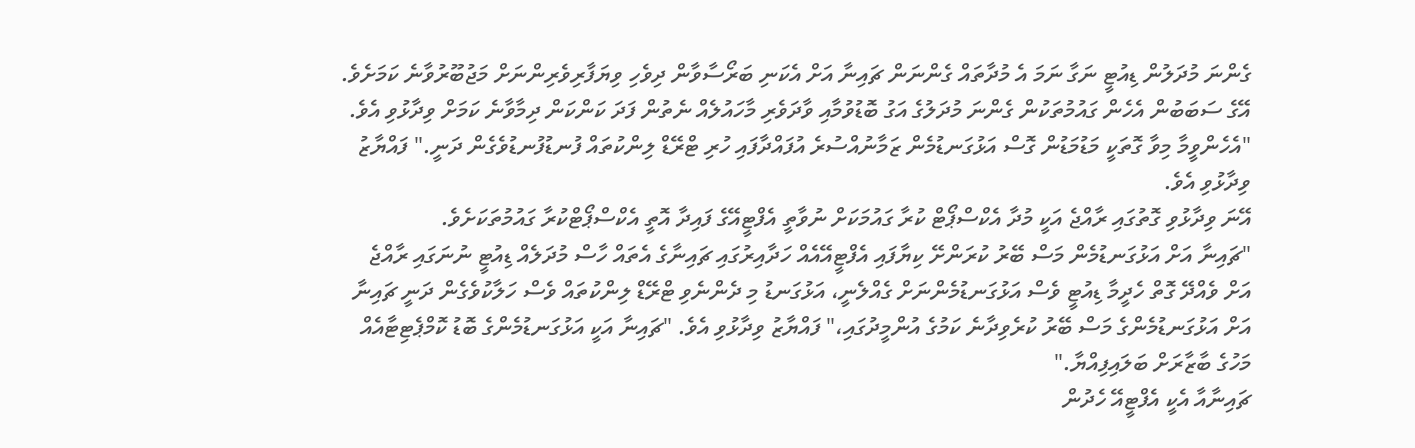ގެންނަ މުދަލުން ޑިއުޓީ ނަގާ ނަމަ އެ މުދާތައް ގެންނަން ޗައިނާ އަށް އެކަނި ބަރޯސާވާން ދިވެހި ވިޔަފާރިވެރިންނަށް މަޖުބޫރުވާނެ ކަމަށެވެ. އޭގެ ސަބަބުން އެހެން ގައުމުތަކުން ގެންނަ މުދަލުގެ އަގު ބޮޑުވުމާއި ވާދަވެރި މާހައުލެއް ނެތުން ފަދަ ކަންކަން ދިމާވާނެ ކަމަށް ވިދާޅުވި އެވެ.
"އެހެންވީމާ މިވާ ގޮތަކީ މަޑުމަޑުން ގޮސް އަޅުގަނޑުމެން ޒަމާނުއްސުރެ އުފައްދާފައި ހުރި ޓްރޭޑް ލިންކުތައް ފުނޑުފުނޑުވެގެން ދަނީ." ފައްޔާޒު ވިދާޅުވި އެވެ.
އޭނަ ވިދާޅުވި ގޮތުގައި ރާއްޖެ އަކީ މުދާ އެކްސްޕޯޓް ކުރާ ގައުމަކަށް ނުވާތީ އެފްޓީއޭގެ ފައިދާ އޮތީ އެކްސްޕޯޓްކުރާ ގައުމުތަކަށެވެ.
"ޗައިނާ އަށް އަޅުގަނޑުމެން މަސް ބޭރު ކުރަންށޭ ކިޔާފައި އެފްޓީއޭއެއް ހަދާއިރުގައި ޗައިނާގެ އެތައް ހާސް މުދަލެއް ޑިއުޓީ ނުނަގައި ރާއްޖެ އަށް ވެއްދޭ ގޮތް ހެދީމާ ޑިއުޓީ ވެސް އަޅުގަނޑުމެންނަށް ގެއްލެނީ، އަޅުގަނޑު މި ދެންނެވި ޓްރޭޑް ލިންކުތައް ވެސް ހަލާކުވެގެން ދަނީ ޗައިނާ އަށް އަޅުގަނޑުމެންގެ މަސް ބޭރު ކުރެވިދާނެ ކަމުގެ އުންމީދުގައި،" ފައްޔާޒު ވިދާޅުވި އެވެ. "ޗައިނާ އަކީ އަޅުގަނޑުމެންގެ ބޮޑު ކޮމްޕެޓިޓާއެއް މަހުގެ ބާޒާރަށް ބަލައިފިއްޔާ."
ޗައިނާއާ އެކީ އެފްޓީއޭ ހެދުން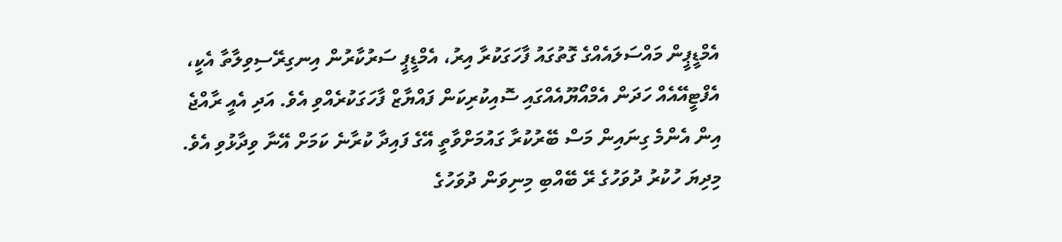އެމްޑީޕީން މައްސަލައެއްގެ ގޮތުގައު ފާހަގަކުރާ އިރު، އެމްޑީޕީ ސަރުކާރުން އިނގިރޭސިވިލާތާ އެކީ، އެފްޓީއޭއެއް ހަދަން އެމްއޯޔޫއެއްގައި ސޮއިކުރިކަން ފައްޔާޒް ފާހަގަކުރެއްވި އެވެ. އަދި އެއީ ރާއްޖެ އިން އެންމެ ގިނައިން މަސް ބޭރުކުރާ ގައުމަށްވާތީ އޭގެ ފައިދާ ކުރާނެ ކަމަށް އޭނާ ވިދާޅުވި އެވެ.
މިދިޔަ ހުކުރު ދުވަހުގެ ރޭ ބޭއްބި މިނިވަން ދުވަހުގެ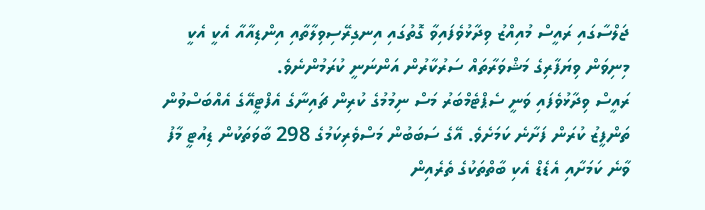ޖަލްސާގައި ރައީސް މުއިއްޒު ވިދާޅުވެފައިވާ ގޮތުގައި އިނގިރޭސިވިލާތާއި އިންޑިއާއާ އެކީ އެކީ މިނިވަން ވިޔަފާރިގެ މަޝްވަރާތައް ސަރުކާރުން އަންނަނީ ކުރަމުންނެވެ.
ރައީސް ވިދާޅުވެފައި ވަނީ ސެޕްޓެމްބަރު މަސް ނިމުމުގެ ކުރިން ޗައިނާގެ އެފްޓީއޭގެ އެއްބަސްވުން ތަންފީޒު ކުރަން ފަށާނެ ކަމަށެވެ. އޭގެ ސަބަބުން މަސްވެރިކަމުގެ 298 ބާވަތަކުން ޑިއުޓީ މާފު ވާނެ ކަމަށާއި އެޑެޑް އެކި ބާތްތަކުގެ ތެރެއިން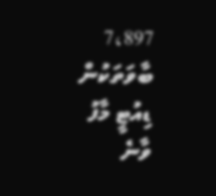7،897 ބާވަތަކުން ޑިއުޓީ މާފު ވާނެ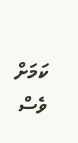ކަމަށް ވެސް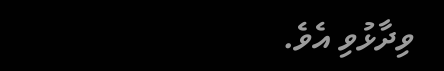ވިދާޅުވި އެވެ.